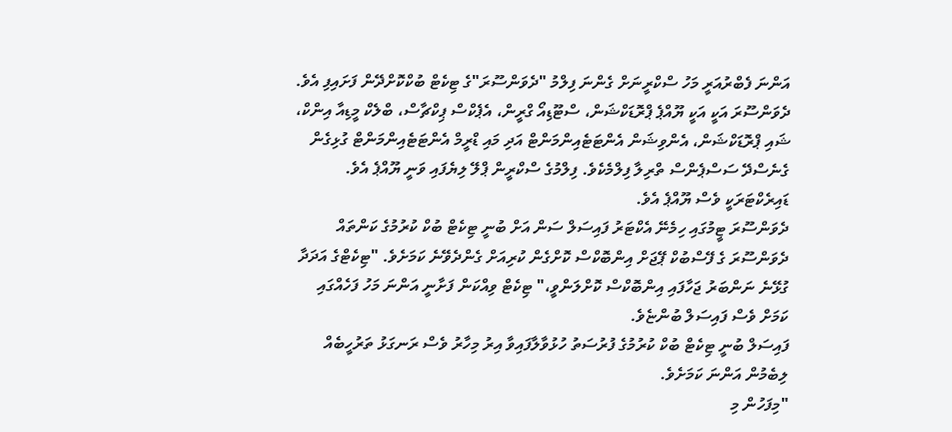އަންނަ ފެބްރުއަރީ މަހު ސްކްރީނަށް ގެންނަ ފިލްމު "ދެވަންސޫރަ"ގެ ޓިކެޓް ބުކްކޮށްދޭން ފަށައިފި އެވެ.
ދެވަންސޫރަ އަކީ އަކީ ޔޫއްޕެ ޕްރޮޑަކްޝަން، ސްޓޫޑިއޯ ގްރީން، އެޕެކްސް ޕިކްޗާސް، ބްލެކް މީޑިއާ އިންކް، ޝައި ޕްރޮޑަކްޝަން، އެންވިޝަން އެންޓަޓެއިންމަންޓް އަދި މައި ޑްރީމް އެންޓަޓެއިންމަންޓް ގުޅިގެން ގެނެސްދޭ ސަސްޕެންސް ތްރިލާ ފިލްމެކެވެ. ފިލްމުގެ ސްކްރީން ޕްލޭ ލިޔެފައި ވަނީ ޔޫއްޕެ އެވެ. ޑައިރެކްޓަރަކީ ވެސް ޔޫއްޕެ އެވެ.
ދެވަންސޫރަ ޓީމުގައި ހިމެނޭ އެކްޓަރު ފައިސަލް ސަން އަށް ބުނީ ޓިކެޓް ބުކް ކުރުމުގެ ކަންތައް ދެވަންސޫރަ ގެ ފޭސްބުކް ޕޭޖަށް އިންބޮކްސް ކޮށްގެން ކުރިއަށް ގެންދެވޭނެ ކަމަށެވެ. "ޓިކެޓްގެ އަދަދާ ގުޅޭނެ ނަންބަރު ޖަހާފައި އިންބޮކްސް ކޮށްލަންވީ،" ޓިކެޓް ވިއްކަން ފަށާނީ އަންނަ މަހު ފަހެއްގައި ކަމަށް ވެސް ފައިސަލް ބުންޏެވެ.
ފައިސަލް ބުނީ ޓިކެޓް ބުކް ކުރުމުގެ ފުރުސަތު ހުޅުވާލާފައިވާ އިރު މިހާރު ވެސް ރަނގަޅު ތަރުހީބެއް ލިބެމުން އަންނަ ކަމަށެވެ.
"މިފަހުން މި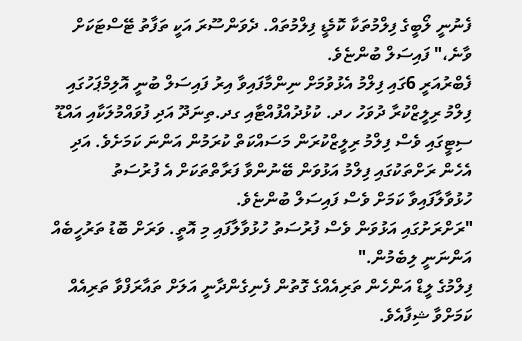ފެނުނީ ލޯބީގެ ފިލްމުތަކާ ކޮމެޑީ ފިލްމުތައް. ދެވަންސޫރަ އަކީ ތަފާތު ޓޭސްޓަކަށް ވާނެ،" ފައިސަލް ބުންޏެވެ.
ފެބްރުއަރީ 6ގައި ފިލްމު އެޅުވުމަށް ނިންމާފައިވާ އިރު ފައިސަލް ބުނީ އޮލިމްޕަހުގައި ފިލްމު ރިލީޒްކުރާ ދުވަހު ހދ. ކުޅުދުއްފުއްޓާއި ގދ.ތިނަދޫ އަދި ފުވައްމުލަކާއި އައްޑޫ ސިޓީގައި ވެސް ފިލްމު ރިލީޒްކުރަން މަސައްކަތް ކުރަމުން އަންނަ ކަމަށެވެ. އަދި އެހެން ރަށްތަކުގައި ފިލްމު އަޅުވަން ބޭނުންވާ ފަރާތްތަކަށް އެ ފުރުސަތު ހުޅުވާލާފައިވާ ކަމަށް ވެސް ފައިސަލް ބުންޏެވެ.
"ރަށްރަށުގައި އަޅުވަން ވެސް ފުރުސަތު ހުޅުވާލާފައި މި އޮތީ. ވަރަށް ބޮޑު ތަރުހީބެއް އަންނަނީ ލިބެމުން."
ފިލްމުގެ ލީޑް އަންހެން ތަރިއެއްގެ ގޮތުން ފެނިގެންދާނީ އަލަށް ތައާރަފްވާ ތަރިއެއް ކަމަށްވާ ޝިފާއެވެ.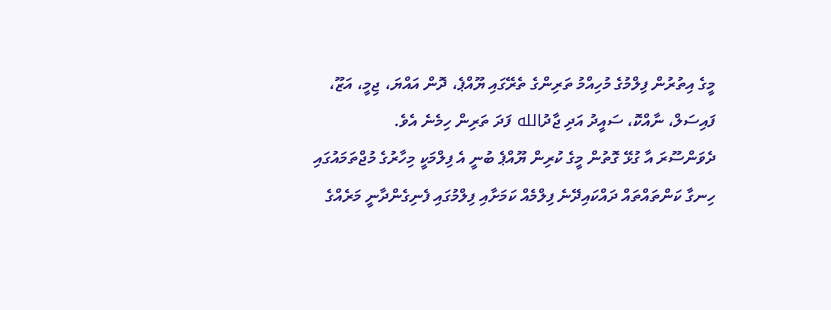މީގެ އިތުރުން ފިލްމުގެ މުހިއްމު ތަރިންގެ ތެރޭގައި ޔޫއްޕެ، ދޮން އައްޔަ، ޖިމީ، އަޒޫ، ފައިސަލް، ނާއްކޮ، ސައީދު އަދި ޖާދުالله ފަދަ ތަރިން ހިމެނެ އެވެ.
ދެވަންސޫރަ އާ ގުޅޭ ގޮތުން މީގެ ކުރިން ޔޫއްޕެ ބުނީ އެ ފިލްމަކީ މިހާރުގެ މުޖްތަމައުގައި ހިނގާ ކަންތައްތައް ދައްކައިދޭނެ ފިލްމެއް ކަމަށާއި ފިލްމުގައި ފެނިގެންދާނީ މަރެއްގެ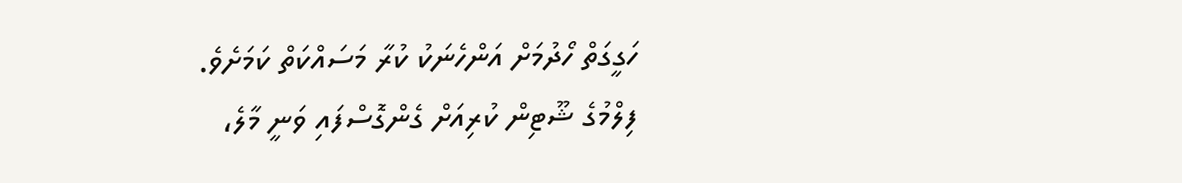ހަގީގަތް ހޯދުމަށް އަންހެނަކު ކުރާ މަސައްކަތް ކަމަށެވެ.
ފިލްމުގެ ޝޫޓިން ކުރިއަށް ގެންގޮސްފައި ވަނީ މާލެ،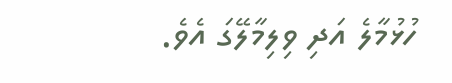ހުޅުމާލެ އަދި ވިލިމާލޭގަ އެވެ.